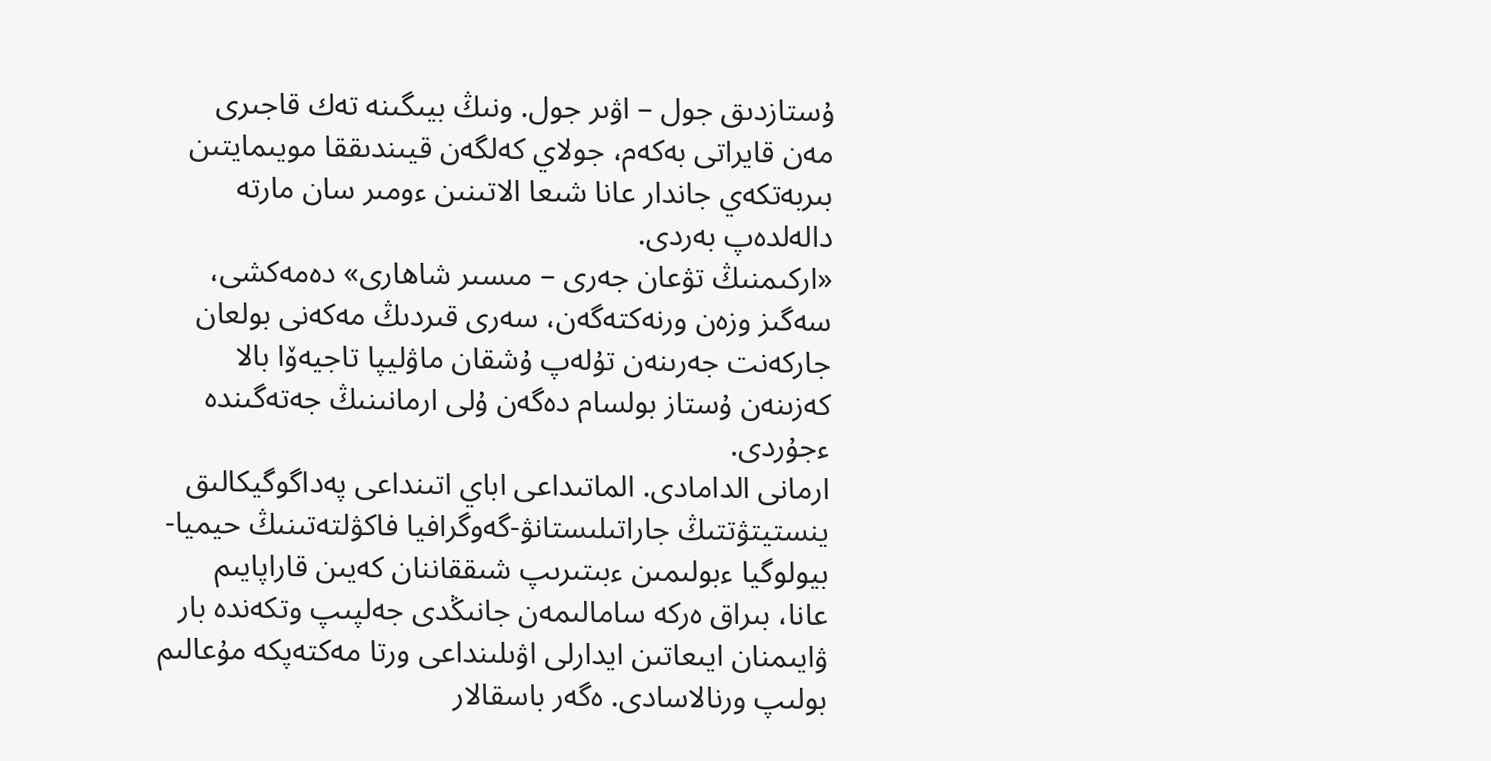ۇستازدىق جول – اۋىر جول. ونىڭ بيىگىنە تەك قاجىرى مەن قايراتى بەكەم، جولاي كەلگەن قيىندىققا مويىمايتىن بىربەتكەي جاندار عانا شىعا الاتىنىن ءومىر سان مارتە دالەلدەپ بەردى.
«اركىمنىڭ تۋعان جەرى – مىسىر شاھارى» دەمەكشى، سەگىز وزەن ورنەكتەگەن، سەرى قىردىڭ مەكەنى بولعان جاركەنت جەرىنەن تۇلەپ ۇشقان ماۋليپا تاجيەۆا بالا كەزىنەن ۇستاز بولسام دەگەن ۇلى ارمانىنىڭ جەتەگىندە ءجۇردى.
ارمانى الدامادى. الماتىداعى اباي اتىنداعى پەداگوگيكالىق ينستيتۋتتىڭ جاراتىلىستانۋ-گەوگرافيا فاكۋلتەتىنىڭ حيميا-بيولوگيا ءبولىمىن ءبىتىرىپ شىققاننان كەيىن قاراپايىم عانا، بىراق ەركە سامالىمەن جانىڭدى جەلپىپ وتكەندە بار ۋايىمنان ايىعاتىن ايدارلى اۋىلىنداعى ورتا مەكتەپكە مۇعالىم بولىپ ورنالاسادى. ەگەر باسقالار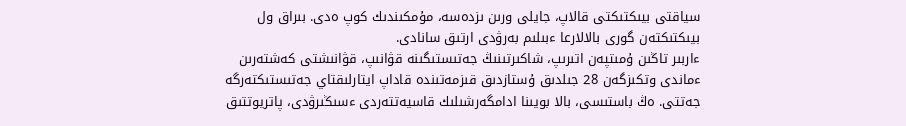سياقتى بيىكتىكتى قالاپ، جايلى ورىن ىزدەسە، مۇمكىندىك كوپ ەدى. بىراق ول بيىكتىكتەن گورى بالالارعا ءبىلىم بەرۋدى ارتىق سانادى.
ءاربىر تاڭىن ۇمىتپەن اتىرىپ، شاكىرتىنىڭ جەتىستىگىنە قۋانىپ، قۋانىشتى كەشتەرىن ءماندى وتكىزگەن 28 جىلدىق ۇستازدىق قىزمەتىندە قاداپ ايتارلىقتاي جەتىستىكتەرگە جەتتى. ەڭ باستىسى، بالا بويىنا ادامگەرشىلىك قاسيەتتەردى ءسىڭىرۋدى، پاتريوتتىق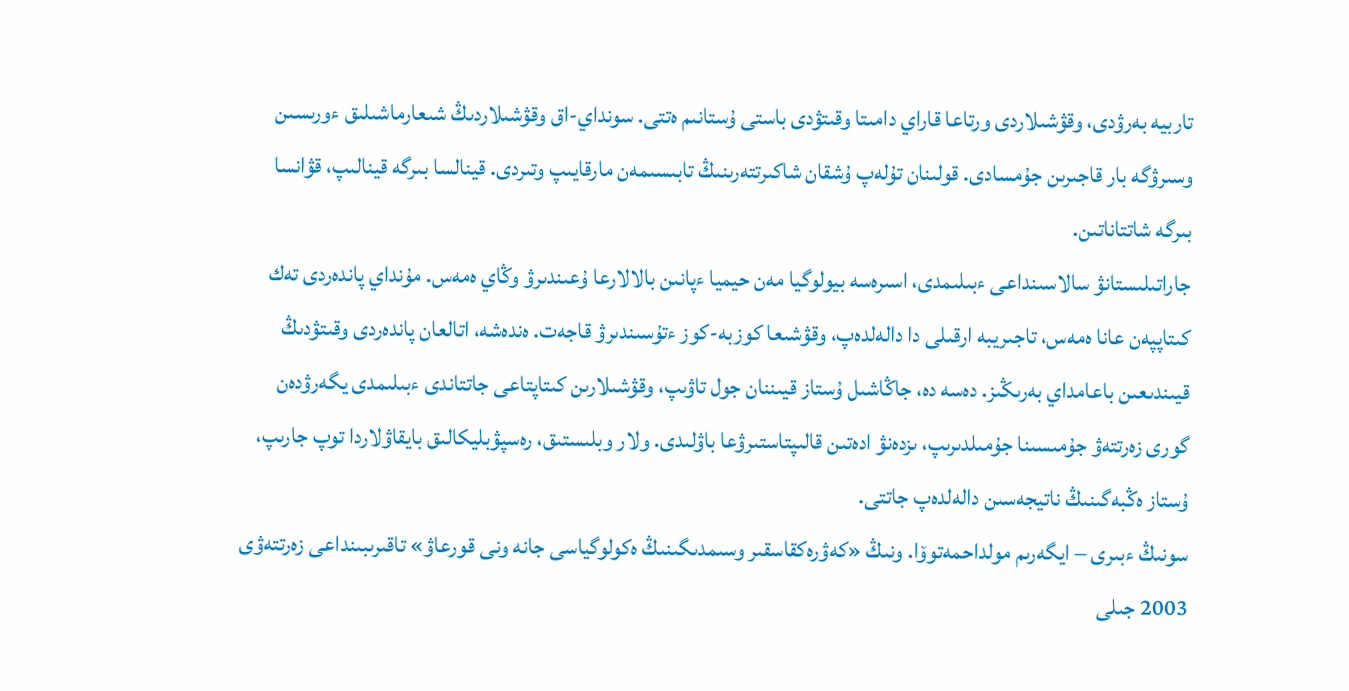تاربيە بەرۋدى، وقۋشىلاردى ورتاعا قاراي دامىتا وقىتۋدى باستى ۇستانىم ەتتى. سونداي-اق وقۋشىلاردىڭ شىعارماشىلىق ءورىسىن وسىرۋگە بار قاجىرىن جۇمسادى. قولىنان تۇلەپ ۇشقان شاكىرتتەرىنىڭ تابىسىمەن مارقايىپ وتىردى. قينالسا بىرگە قينالىپ، قۋانسا بىرگە شاتتاناتىن.
جاراتىلىستانۋ سالاسىنداعى ءبىلىمدى، اسىرەسە بيولوگيا مەن حيميا ءپانىن بالالارعا ۇعىندىرۋ وڭاي ەمەس. مۇنداي پاندەردى تەك كىتاپپەن عانا ەمەس، تاجىريبە ارقىلى دا دالەلدەپ، وقۋشىعا كوزبە-كوز ءتۇسىندىرۋ قاجەت. ەندەشە، اتالعان پاندەردى وقىتۋدىڭ قيىندىعىن باعامداي بەرىڭىز. دەسە دە، جاڭاشىل ۇستاز قيىننان جول تاۋىپ، وقۋشىلارىن كىتاپتاعى جاتتاندى ءبىلىمدى يگەرۋدەن گورى زەرتتەۋ جۇمىسىنا جۇمىلدىرىپ، ىزدەنۋ ادەتىن قالىپتاستىرۋعا باۋلىدى. ولار وبلىستىق، رەسپۋبليكالىق بايقاۋلاردا توپ جارىپ، ۇستاز ەڭبەگىنىڭ ناتيجەسىن دالەلدەپ جاتتى.
سونىڭ ءبىرى – ايگەرىم مولداحمەتوۆا. ونىڭ «كەۋرەكقاسقىر وسىمدىگىنىڭ ەكولوگياسى جانە ونى قورعاۋ» تاقىرىبىنداعى زەرتتەۋى 2003 جىلى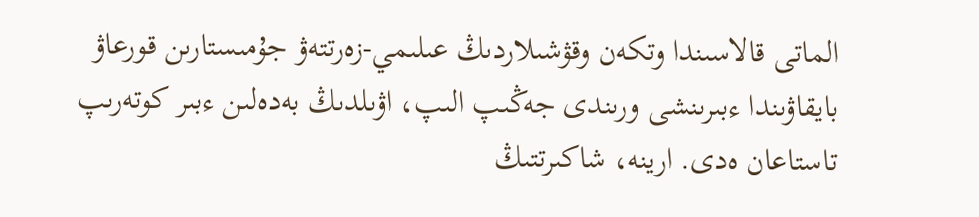الماتى قالاسىندا وتكەن وقۋشىلاردىڭ عىلىمي-زەرتتەۋ جۇمىستارىن قورعاۋ بايقاۋىندا ءبىرىنشى ورىندى جەڭىپ الىپ، اۋىلدىڭ بەدەلىن ءبىر كوتەرىپ تاستاعان ەدى. ارينە، شاكىرتتىڭ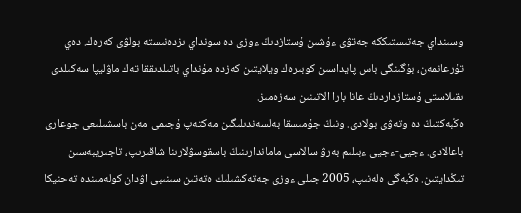وسىنداي جەتىستىككە جەتۋى ءۇشىن ۇستازدىڭ ءوزى دە سونداي ىزدەنىستە بولۋى كەرەك. دەي تۇرعانمەن، بۇگىنگى باس پايداسىن كوبىرەك ويلايتىن كەزدە مۇنداي باتىلدىققا تەك ماۋليپا سەكىلدى ىقىلاستى ۇستازداردىڭ عانا بارا الاتىنىن سەزەمىز.
ەڭبەكتىڭ دە وتەۋى بولادى. ونىڭ جۇمىسقا بەلسەندىلىگىن مەكتەپ ۇجىمى مەن باسشىلىعى جوعارى باعالادى. ءجيى-ءجيى ءبىلىم بەرۋ سالاسى ماماندارىنىڭ باسقوسۋلارىنا شاقىرىپ، تاجىريبەسىن تىڭدايتىن. ەڭبەگى ەلەنىپ، 2005 جىلى ءوزى جەتەكشىلىك ەتەتىن سىنىبى اۋدان كولەمىندە تەحنيكا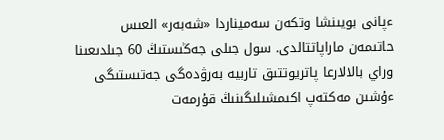ءپانى بويىنشا وتكەن سەميناردا «شەبەر» العىس حاتىمەن ماراپاتتالدى. سول جىلى جەڭىستىڭ 60 جىلدىعىنا وراي بالالارعا پاتريوتتىق تاربيە بەرۋدەگى جەتىستىگى ءۇشىن مەكتەپ اكىمشىلىگىنىڭ قۇرمەت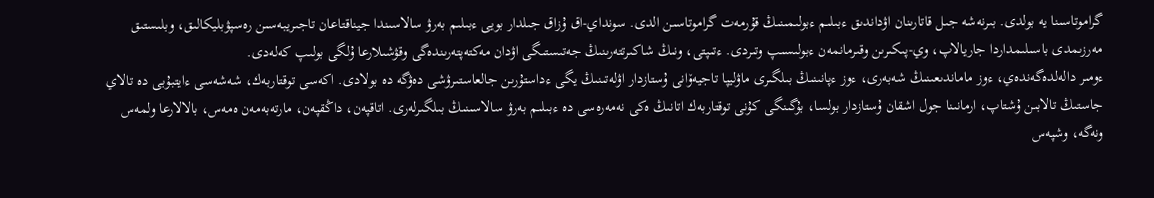گراموتاسىنا يە بولدى. بىرنەشە جىل قاتارىنان اۋداندىق ءبىلىم ءبولىمىنىڭ قۇرمەت گراموتاسىن الدى. سونداي-اق ۇزاق جىلدار بويى ءبىلىم بەرۋ سالاسىندا جيناقتاعان تاجىريبەسىن رەسپۋبليكالىق، وبلىستىق مەرزىمدى باسىلىمداردا جاريالاپ، وي-پىكىرىن وقىرمانمەن ءبولىسىپ وتىردى. ءتىپتى، ونىڭ شاكىرتتەرىنىڭ جەتىستىگى اۋدان مەكتەپتەرىندەگى وقۋشىلارعا ۇلگى بولىپ كەلەدى.
ءومىر دالەلدەگەندەي، ءوز ماماندىعىنىڭ شەبەرى، ءوز ءپانىنىڭ بىلگىرى ماۋليپا تاجيەۆانى ۇستازدار اۋلەتىنىڭ يگى ءداستۇرىن جالعاستىرۋشى دەۋگە دە بولادى. اكەسى توقتاربەك، شەشەسى ءايتبۇبى دە تالاي جاستىڭ تالابىن ۇشتاپ، ارمانىنا جول اشقان ۇستازدار بولسا، بۇگىنگى كۇنى توقتاربەك اتانىڭ ەكى نەمەرەسى دە ءبىلىم بەرۋ سالاسىنىڭ بىلگىرلەرى. اتاقپەن، داڭقپەن، مارتەبەمەن ەمەس، بالالارعا ولمەس ونەگە، وشپەس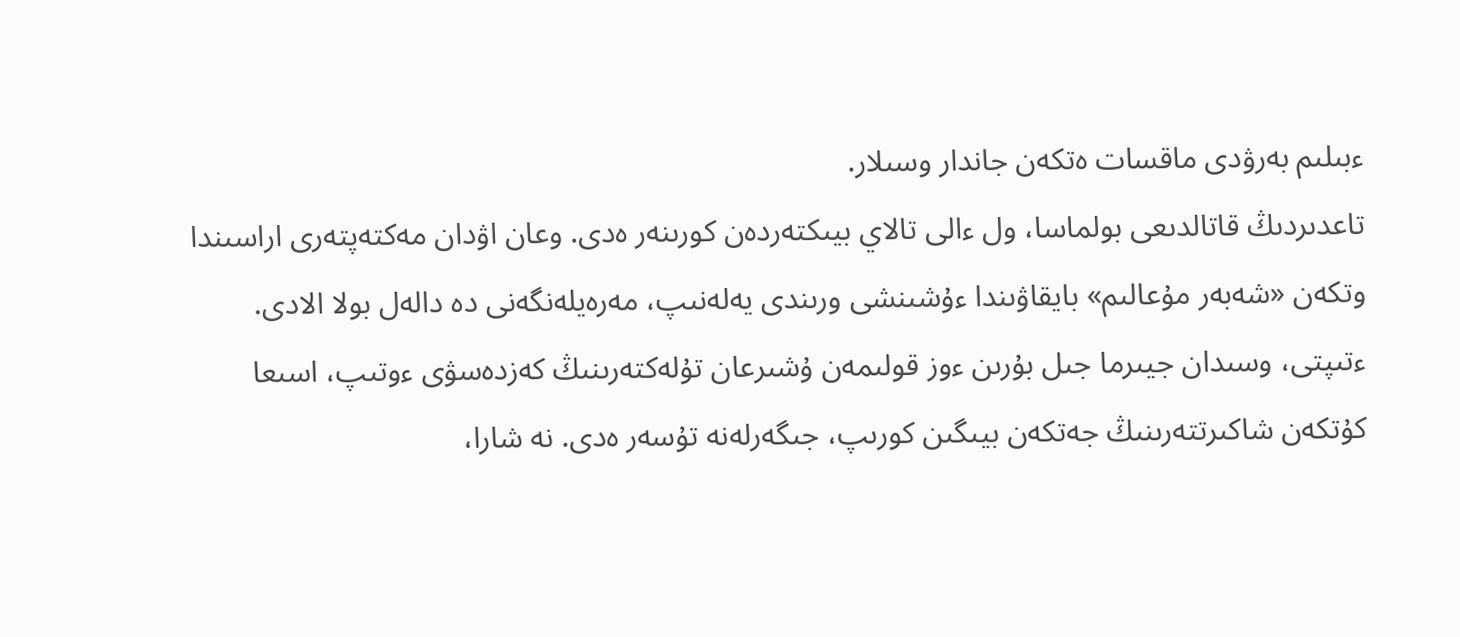ءبىلىم بەرۋدى ماقسات ەتكەن جاندار وسىلار.
تاعدىردىڭ قاتالدىعى بولماسا، ول ءالى تالاي بيىكتەردەن كورىنەر ەدى. وعان اۋدان مەكتەپتەرى اراسىندا وتكەن «شەبەر مۇعالىم» بايقاۋىندا ءۇشىنشى ورىندى يەلەنىپ، مەرەيلەنگەنى دە دالەل بولا الادى. ءتىپتى، وسىدان جيىرما جىل بۇرىن ءوز قولىمەن ۇشىرعان تۇلەكتەرىنىڭ كەزدەسۋى ءوتىپ، اسىعا كۇتكەن شاكىرتتەرىنىڭ جەتكەن بيىگىن كورىپ، جىگەرلەنە تۇسەر ەدى. نە شارا،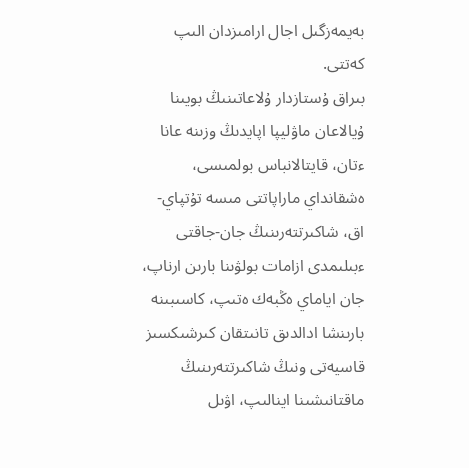بەيمەزگىل اجال ارامىزدان الىپ كەتتى.
بىراق ۇستازدار ۇلاعاتىنىڭ بويىنا ۇيالاعان ماۋليپا اپايدىڭ وزىنە عانا ءتان، قايتالانباس بولمىسى، ەشقانداي ماراپاتتى مىسە تۇتپاي-اق، شاكىرتتەرىنىڭ جان-جاقتى ءبىلىمدى ازامات بولۋىنا بارىن ارناپ، جان اياماي ەڭبەك ەتىپ، كاسىبىنە بارىنشا ادالدىق تانىتقان كىرشىكسىز قاسيەتى ونىڭ شاكىرتتەرىنىڭ ماقتانىشىنا اينالىپ، اۋىل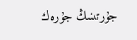جۇرتىنىڭ جۇرەك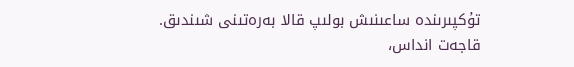تۇكپىرىندە ساعىنىش بولىپ قالا بەرەتىنى شىندىق.
قاجەت انداس،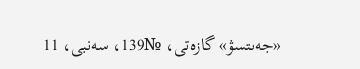«جەىتسۋ» گازەتى، №139، سەنبى، 11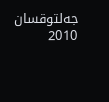جەلتوقسان 2010